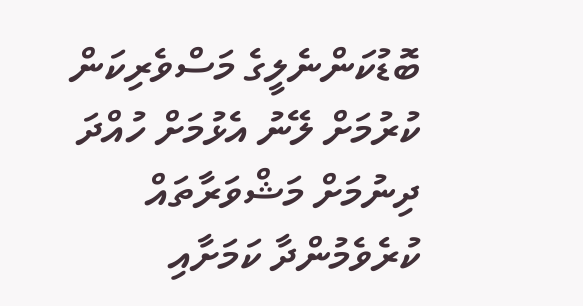ބޮޑުކަންނެލީގެ މަސްވެރިކަން ކުރުމަށް ލޭނު އެޅުމަށް ހުއްދަ ދިނުމަށް މަޝްވަރާތައް ކުރެވެމުންދާ ކަމަށާއި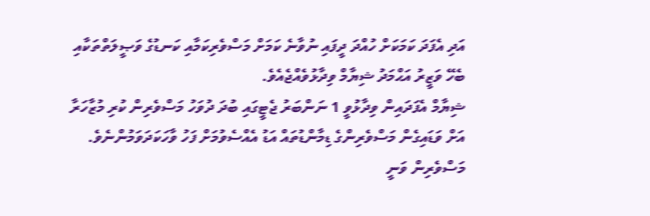އަދި އެފަދަ ކަމަކަށް ހުއްދަ ދީފައި ނުވާނެ ކަމަށް މަސްވެރިކަމާއި ކަނޑުގެ ވަޞީލަތްތަކާއި ބެހޭ ވަޒީރު އަޙްމަދު ޝިޔާމް ވިދާޅުވެއްޖެއެވެ.
ޝިޔާމް އެފަދައިން ވިދާޅުވީ 1 ނަންބަރު ޖެޓީގައި ބުދަ ދުވަހު މަސްވެރިން ކުރި މުޒާހަރާ އަށް ވަޑައިގެން މަސްވެރިންގެ ޑިމާންޑުތައް އަޑު އެއްސެވުމަށް ފަހު ވާހަކަދަވަމުންނެވެ.
މަސްވެރިން ވަނީ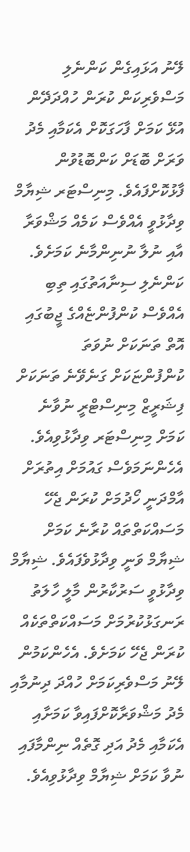ލޭނު އަޅައިގެން ކަންނެލި މަސްވެރިކަން ކުރަން ހުއްދަދޭން އުޅޭ ކަމަށް ފާހަގަކޮށް އެކަމާއި މެދު ވަރަށް ބޮޑަށް ކަންބޮޑުވުން ފާޅުކޮށްފައެވެ. މިނިސްޓަރ ޝިޔާމް ވިދާޅުވީ އެއްވެސް ކަމެއް މަޝްވަރާ އާއި ނުލާ ނުނިންމާނެ ކަމަށެވެ. ކަންނެލި ސިނާއަތުގައި ތިބި އެއްވެސް ކުންފުންޏެއްގެ ޖީބުގައި އޮތް ތަނަކަށް ނުވަތަ ކުންފުންޏަކަށް ގަނެވޭނެ ތަނަކަށް ފިޝަރީޒް މިނިސްޓްރީ ނުވާނެ ކަމަށް މިނިސްޓަރ ވިދާޅުވިއެވެ. އެހެންނަމަވެސް ގައުމަށް އިތުރަށް އާމްދަނީ ހޯދުމަށް ކުރަން ޖެހޭ މަސައްކަތްތައް ކުރާނެ ކަމަށް ޝިޔާމް ވަނީ ވިދާޅުވެފައެވެ. ޝިޔާމް ވިދާޅުވީ ސަރުކާރުން މާލީ ހާލަތު ރަނގަޅުކުރުމަށް މަސައްކަތްތަކެއް ކުރަން ޖެހޭ ކަމަށެވެ. އެހެންކަމުން ލޭނު މަސްވެރިކަމަށް ހުއްދަ ދިނުމާއި މެދު މަޝްވަރާކޮށްފައިވާ ކަމަށާއި އެކަމާއި މެދު އަދި ގޮތެއް ނިންމާފައި ނުވާ ކަމަށް ޝިޔާމް ވިދާޅުވިއެވެ.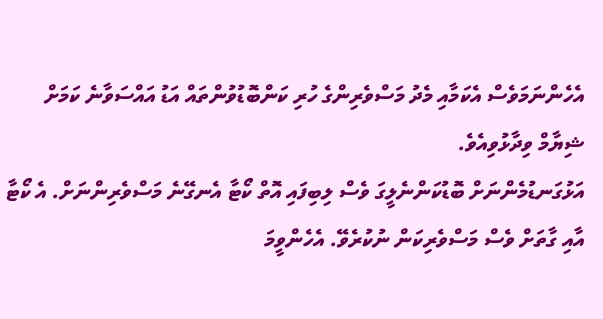އެހެންނަމަވެސް އެކަމާއި މެދު މަސްވެރިންގެ ހުރި ކަންބޮޑުވުންތައް އަޑު އައްސަވާނެ ކަމަށް ޝިޔާމް ވިދާޅުވިއެވެ.
އަޅުގަނޑުމެންނަށް ބޮޑުކަންނެލީގަ ވެސް ލިބިފައި އޮތް ކޯޓާ އެނގޭނެ މަސްވެރިންނަށް. އެ ކޯޓާ އާއި ގާތަށް ވެސް މަސްވެރިކަން ނުކުރެވޭ. އެހެންވީމަ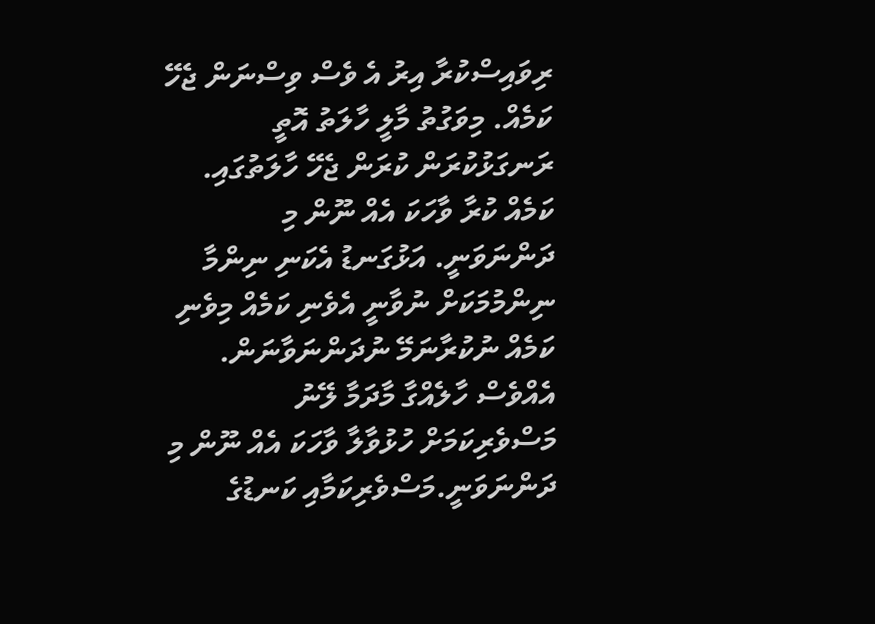ރިވައިސްކުރާ އިރު އެ ވެސް ވިސްނަން ޖެހޭ ކަމެއް. މިވަގުތު މާލީ ހާލަތު އޮތީ ރަނގަޅުކުރަން ކުރަން ޖެހޭ ހާލަތުގައި. ކަމެއް ކުރާ ވާހަކަ އެއް ނޫން މި ދަންނަވަނީ. އަޅުގަނޑު އެކަނި ނިންމާ ނިންމުމަކަށް ނުވާނީ އެވެނި ކަމެއް މިވެނި ކަމެއް ނުކުރާނަމޭ ނުދަންނަވާނަން. އެއްވެސް ހާލެއްގާ މާދަމާ ލޭނު މަސްވެރިކަމަށް ހުޅުވާލާ ވާހަކަ އެއް ނޫން މި ދަންނަވަނީ.މަސްވެރިކަމާއި ކަނޑުގެ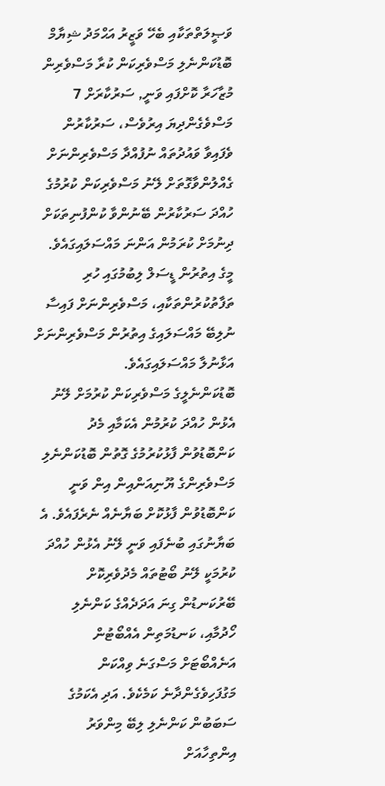ވަޞީލަތްތަކާއި ބެހޭ ވަޒީރު އަޙްމަދު ޝިޔާމް
ބޮޑުކަންނެލި މަސްވެރިކަން ކުރާ މަސްވެރިން މުޒާހަރާ ކޮށްފައި ވަނީ, ސަރުކާރަށް 7 މަސްވެގެންދިޔަ އިރުވެސް، ސަރުކާރުން ވެފައިވާ ވައުދުތައް ނުފުއްދާ މަސްވެރިންނަށް ގެއްލުންވާގޮތަށް ލޭނު މަސްވެރިކަން ކުރުމުގެ ހުއްދަ ސަރުކާރުން ބޭނުންވާ ކުންފުނިތަކަށް ދިނުމަށް ކުރަމުން އަންނަ މައްސަލައިގައެވެ. މީގެ އިތުރުން ޑީސަލް ލިބުމުގައި ހުރި ތަފާތުކުރުންތަކާއި، މަސްވެރިންނަށް ފައިސާ ނުލިބޭ މައްސަލައިގެ އިތުރުން މަސްވެރިންނަށް އަޅާނުލާ މައްސަލައިގައެވެ.
ބޮޑުކަންނެލީގެ މަސްވެރިކަން ކުރުމަށް ލޭނު އެޅުން ހުއްދަ ކުރުމުން އެކަމާއި މެދު ކަންބޮޑުވުން ފާޅުކުރުމުގެ ގޮތުން ބޮޑުކަންނެލި މަސްވެރިންގެ ޔޫނިއަންއިން އިން ވަނީ ކަންބޮޑުވުން ފާޅުކޮށް ބަޔާނެއް ނެރެފައެވެ. އެ ބަޔާނުގައި ބުނެފައި ވަނީ ލޭނު އެޅުން ހުއްދަ ކުރުމަކީ ލޭނު ބޯޓުތައް މެދުވެރިކޮށް ބޭރުކަނޑުން ގިނަ އަދަދެއްގެ ކަންނެލި ހޯދުމާއި، ކަނޑުމަތިން އެއްބޯޓުން އަނެއްބޯޓަށް މަސްގަނެ ވިއްކަން މަގުފަހިވެގެންދާނެ ކަމެކެވެ. އަދި އެކަމުގެ ސަބަބުން ކަންނެލި ލިބޭ މިންވަރު އިންތިހާއަށް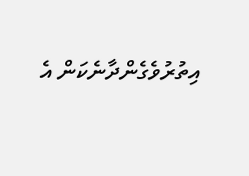އިތުރުވެގެންދާނެކަން އެ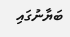ބަޔާނުގައި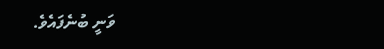ވަނީ ބުނެފައެވެ.